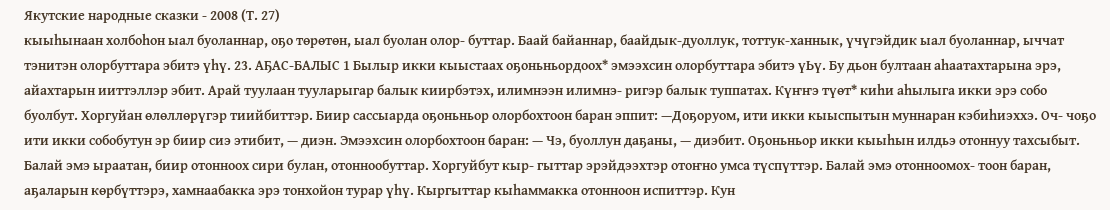Якутские народные сказки - 2008 (Т. 27)
кыыһынаан холбоһон ыал буоланнар, оҕо төрөтөн, ыал буолан олор- буттар. Баай байаннар, баайдык-дуоллук, тоттук-ханнык, үчүгэйдик ыал буоланнар, ыччат тэнитэн олорбуттара эбитэ үһү. 23. АҔАС-БАЛЫС 1 Былыр икки кыыстаах оҕоньньордоох* эмээхсин олорбуттара эбитэ үЬү. Бу дьон бултаан аһаатахтарына эрэ, айахтарын ииттэллэр эбит. Арай туулаан тууларыгар балык киирбэтэх, илимнээн илимнэ- ригэр балык туппатах. Күҥҥэ түөт* киһи аһылыга икки эрэ собо буолбут. Хоргуйан өлөллөрүгэр тиийбиттэр. Биир сассыарда оҕоньньор олорбохтоон баран эппит: —Доҕоруом, ити икки кыыспытын муннаран кэбиһиэххэ. Оч- чоҕо ити икки собобутун эр биир сиэ этибит, — диэн. Эмээхсин олорбохтоон баран: — Чэ, буоллун даҕаны, — диэбит. Оҕоньньор икки кыыһын илдьэ отоннуу тахсыбыт. Балай эмэ ыраатан, биир отонноох сири булан, отоннообуттар. Хоргуйбут кыр- гыттар эрэйдээхтэр отоҥно умса түспүттэр. Балай эмэ отонноомох- тоон баран, аҕаларын көрбүттэрэ, хамнаабакка эрэ тонхойон турар үһү. Кыргыттар кыһаммакка отонноон испиттэр. Кун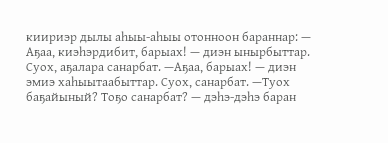киириэр дылы аһыы-аһыы отонноон бараннар: — Аҕаа, киэһэрдибит, барыах! — диэн ынырбыттар. Суох, аҕалара санарбат. —Аҕаа, барыах! — диэн эмиэ хаһыытаабыттар. Суох, санарбат. —Туох баҕайыный? Тоҕо санарбат? — дэһэ-дэһэ баран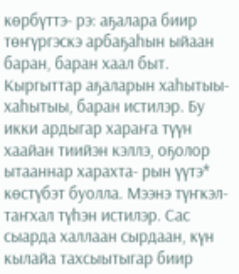көрбүттэ- рэ: аҕалара биир төҥүргэскэ арбаҕаһын ыйаан баран, баран хаал быт. Кыргыттар аҕаларын хаһытыы-хаһытыы, баран истилэр. Бу икки ардыгар хараҥа түүн хаайан тиийэн кэллэ, оҕолор ытааннар харахта- рын үүтэ* көстүбэт буолла. Мээнэ түҥкэл-таҥхал түһэн истилэр. Сас сыарда халлаан сырдаан, күн кылайа тахсыытыгар биир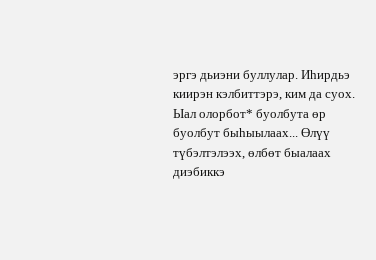эргэ дьиэни буллулар. Иһирдьэ киирэн кэлбиттэрэ, ким да суох. Ыал олорбот* буолбута өр буолбут быһыылаах... Өлүү түбэлтэлээх, өлбөт быалаах диэбиккэ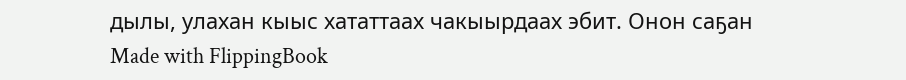дылы, улахан кыыс хататтаах чакыырдаах эбит. Онон саҕан
Made with FlippingBook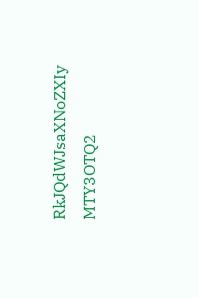RkJQdWJsaXNoZXIy MTY3OTQ2